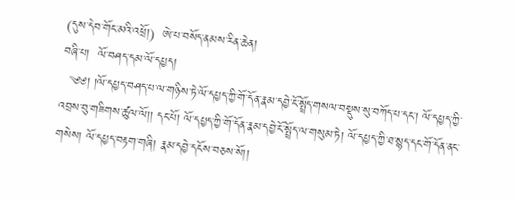(དུས་དེབ་གོང་མའི་འཕྲོ།)  ཨེ་པ་བསོད་ནམས་རིན་ཆེན།
བཞི་པ།  ལོ་བཤད་དམ་ལོ་དཔྱད།
  ༄༅། །ལོ་དཔྱད་བཤད་པ་ལ་གཉིས་ཏེ་ལོ་དཔྱད་ཀྱི་གོ་དོན་རྣམ་དབྱེ་ངོ་སྤྲོད་གསལ་བསྡུས་སུ་བཀོད་པ་དང་། ལོ་དཔྱད་ཀྱི་འབྲས་བུ་གཟིགས་ཚུལ་ལོ།། དང་པོ། ལོ་དཔྱད་ཀྱི་གོ་དོན་རྣམ་དབྱེ་ངོ་སྤྲོད་ལ་གསུམ་ཏེ། ལོ་དཔྱད་ཀྱི་ཐ་སྙད་དང་གོ་དོན་ནང་གསེས། ལོ་དཔྱད་བརྟག་གཞི། རྣམ་དབྱེ་དངོས་བཅས་སོ།།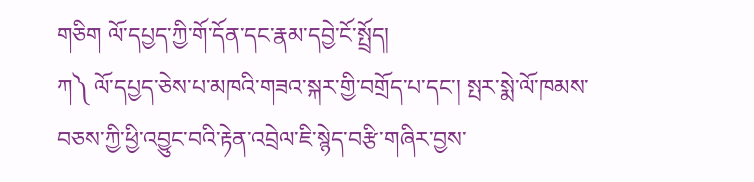གཅིག ལོ་དཔྱད་ཀྱི་གོ་དོན་དང་རྣམ་དབྱེ་ངོ་སྤྲོད།
ཀ༽ ལོ་དཔྱད་ཅེས་པ་མཁའི་གཟའ་སྐར་གྱི་བགྲོད་པ་དང་། སྤར་སྨེ་ལོ་ཁམས་བཅས་ཀྱི་ཕྱི་འབྱུང་བའི་རྟེན་འབྲེལ་ཇི་སྙེད་བརྩི་གཞིར་བྱས་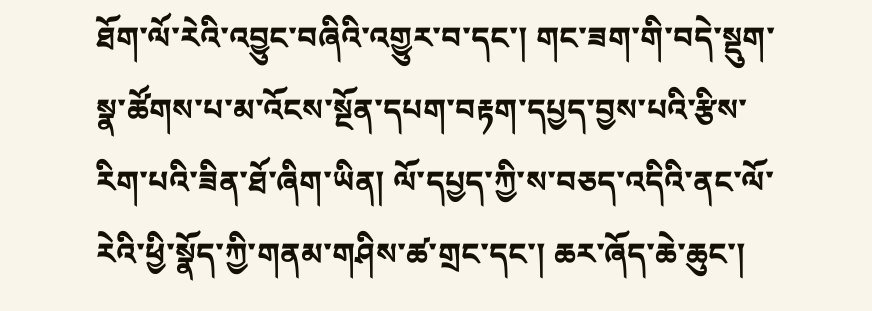ཐོག་ལོ་རེའི་འབྱུང་བཞིའི་འགྱུར་བ་དང་། གང་ཟག་གི་བདེ་སྡུག་སྣ་ཚོགས་པ་མ་འོངས་སྔོན་དཔག་བརྟག་དཔྱད་བྱས་པའི་རྩིས་རིག་པའི་ཟིན་ཐོ་ཞིག་ཡིན། ལོ་དཔྱད་ཀྱི་ས་བཅད་འདིའི་ནང་ལོ་རེའི་ཕྱི་སྣོད་ཀྱི་གནམ་གཤིས་ཚ་གྲང་དང་། ཆར་ཞོད་ཆེ་ཆུང་།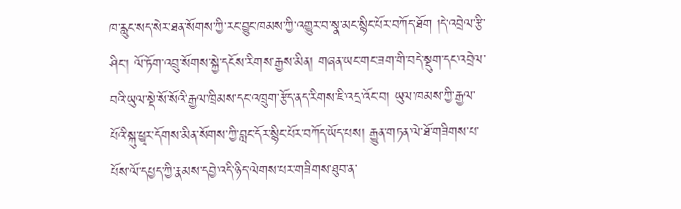ཁ་རླུང་སད་སེར་ཐན་སོགས་ཀྱི་རང་བྱུང་ཁམས་ཀྱི་འགྱུར་བ་སྣ་མང་སྙིང་པོར་བཀོད་ཐོག །དེ་འབྲེལ་རྩི་ཤིང་། ལོ་ཏོག་འབྲུ་སོགས་སྐྱེ་དངོས་རིགས་རྒྱས་མིན། གཞན་ཡང་གང་ཟག་གི་བདེ་སྡུག་དང་འབྲེལ་བའི་ཡུལ་སྡེ་སོ་སོའི་རྒྱལ་ཁྲིམས་དང་འཁྲུག་རྩོད་ནད་རིགས་ཇི་འདྲ་འོང་བ། ཡུལ་ཁམས་ཀྱི་རྒྱལ་པོའི་སྐུ་ཕྱྭར་དོགས་མིན་སོགས་ཀྱི་བླང་དོར་སྙིང་པོར་བཀོད་ཡོད་པས། རྒྱུན་གཏན་ལེ་ཐོ་གཟིགས་པ་པོས་ལོ་དཔྱད་ཀྱི་རྣམས་དབྱེ་འདི་ཉིད་ལེགས་པར་གཟིགས་ཐུབ་ན་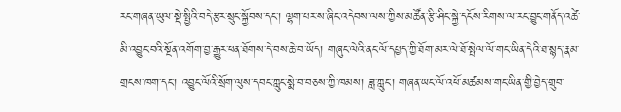རང་གཞན་ཡུལ་སྡེ་སྤྱིའི་བདེ་རྩར་སྲུང་སྐྱོབས་དང་། ལྷག་པར་ས་ཞིང་འདེབས་ལས་ཀྱིས་མཚོན་རྩི་ཤིང་སྐྱེ་དངོས་རིགས་ལ་རང་བྱུང་གནོད་འཚེ་མི་འབྱུང་བའི་སྔོན་འགོག་བྱ་རྒྱུར་ཕན་ཐོགས་དེ་བས་ཆེ་བ་ཡོད། གཞུང་ལེའི་ནང་ལོ་དཔྱད་ཀྱི་ཐོག་མར་ལེ་ཐོ་སྤེལ་ལོ་གང་ཡིན་དེའི་ཐ་སྙད་རྣམ་གྲངས་ཁག་དང་། འབྱུང་ལོའི་སྲོག་ལུས་དབང་ཀླུང་སྨེ་བ་བཅས་ཀྱི་ཁམས། ཟླ་ཀླུང་། གཞན་ཡང་ལོ་འཕོ་མཚམས་གང་ཡིན་གྱི་བྱེད་གྲུབ་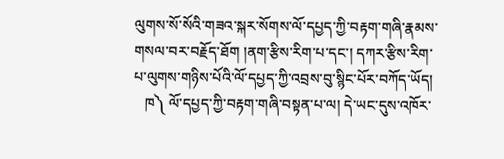ལུགས་སོ་སོའི་གཟའ་སྐར་སོགས་ལོ་དཔྱད་ཀྱི་བརྟག་གཞི་རྣམས་གསལ་བར་བརྗོད་ཐོག །ནག་རྩིས་རིག་པ་དང་། དཀར་རྩིས་རིག་པ་ལུགས་གཉིས་པོའི་ལོ་དཔྱད་ཀྱི་འབྲས་བུ་སྙིང་པོར་བཀོད་ཡོད།
   ཁ༽ ལོ་དཔྱད་ཀྱི་བརྟག་གཞི་བསྟན་པ་ལ། དེ་ཡང་དུས་འཁོར་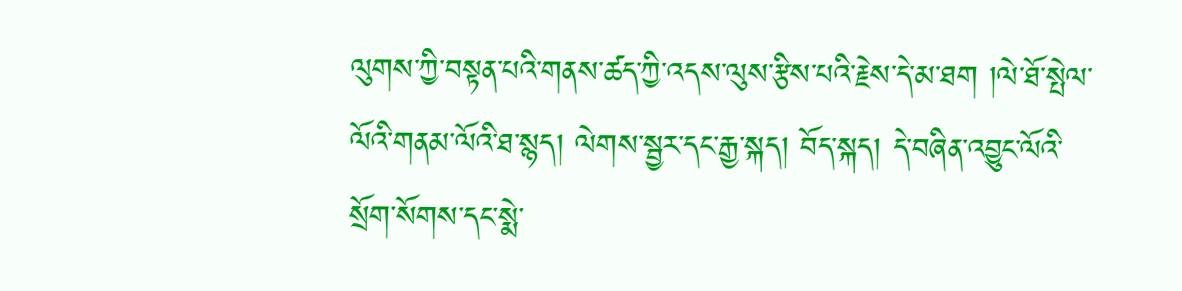ལུགས་ཀྱི་བསྟན་པའི་གནས་ཚད་ཀྱི་འདས་ལུས་རྩིས་པའི་རྗེས་དེ་མ་ཐག །ལེ་ཐོ་སྤེལ་ལོའི་གནམ་ལོའི་ཐ་སྙད། ལེགས་སྦྱར་དང་རྒྱ་སྐད། བོད་སྐད། དེ་བཞིན་འབྱུང་ལོའི་སྲོག་སོགས་དང་སྨེ་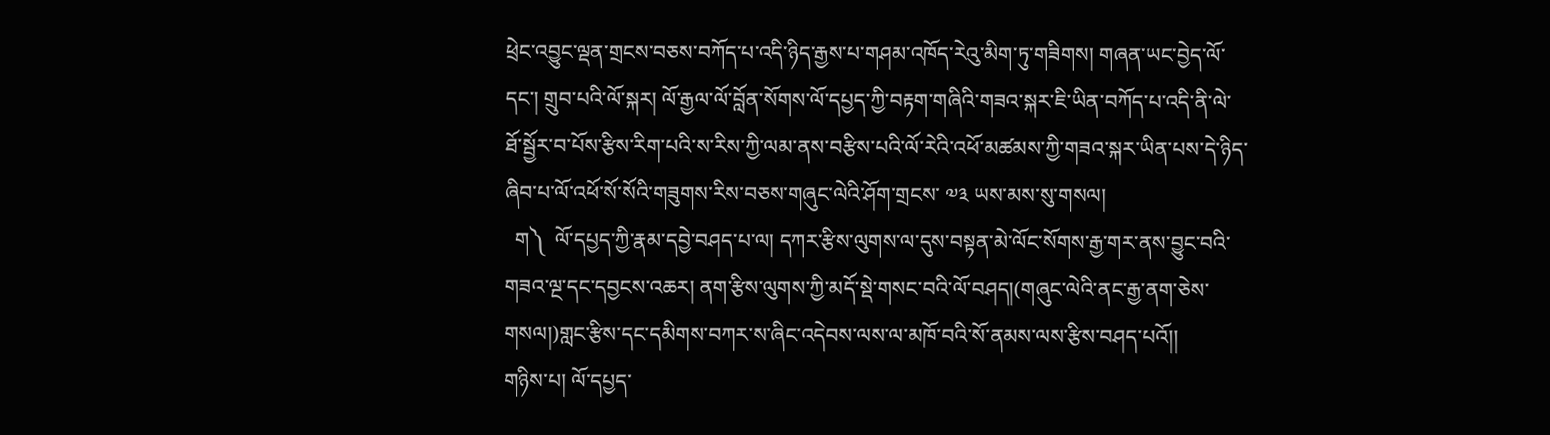ཕྲེང་འབྱུང་ལྡན་གྲངས་བཅས་བཀོད་པ་འདི་ཉིད་རྒྱས་པ་གཤམ་འཁོད་རེའུ་མིག་ཏུ་གཟིགས། གཞན་ཡང་བྱེད་ལོ་དང་། གྲུབ་པའི་ལོ་སྐར། ལོ་རྒྱལ་ལོ་བློན་སོགས་ལོ་དཔྱད་ཀྱི་བརྟག་གཞིའི་གཟའ་སྐར་ཇི་ཡིན་བཀོད་པ་འདི་ནི་ལེ་ཐོ་སྦྱོར་བ་པོས་རྩིས་རིག་པའི་ས་རིས་ཀྱི་ལམ་ནས་བརྩིས་པའི་ལོ་རེའི་འཕོ་མཚམས་ཀྱི་གཟའ་སྐར་ཡིན་པས་དེ་ཉིད་ཞིབ་པ་ལོ་འཕོ་སོ་སོའི་གཟུགས་རིས་བཅས་གཞུང་ལེའི་ཤོག་གྲངས་ ༧༣ ཡས་མས་སུ་གསལ།
  ག༽  ལོ་དཔྱད་ཀྱི་རྣམ་དབྱེ་བཤད་པ་ལ། དཀར་རྩིས་ལུགས་ལ་དུས་བསྟན་མེ་ལོང་སོགས་རྒྱ་གར་ནས་བྱུང་བའི་གཟའ་ལྔ་དང་དབྱངས་འཆར། ནག་རྩིས་ལུགས་ཀྱི་མདོ་སྡེ་གསང་བའི་ལོ་བཤད།(གཞུང་ལེའི་ནང་རྒྱ་ནག་ཅེས་གསལ།)གླང་རྩིས་དང་དམིགས་བཀར་ས་ཞིང་འདེབས་ལས་ལ་མཁོ་བའི་སོ་ནམས་ལས་རྩིས་བཤད་པའོ།།
གཉིས་པ། ལོ་དཔྱད་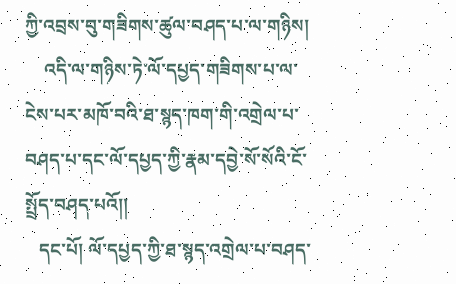ཀྱི་འབྲས་བུ་གཟིགས་ཚུལ་བཤད་པ་ལ་གཉིས།
    འདི་ལ་གཉིས་ཏེ་ལོ་དཔྱད་གཟིགས་པ་ལ་ངེས་པར་མཁོ་བའི་ཐ་སྙད་ཁག་གི་འགྲེལ་པ་བཤད་པ་དང་ལོ་དཔྱད་ཀྱི་རྣམ་དབྱེ་སོ་སོའི་ངོ་སྤྲོད་བཤད་པའོ།།
   དང་པོ། ལོ་དཔྱད་ཀྱི་ཐ་སྙད་འགྲེལ་པ་བཤད་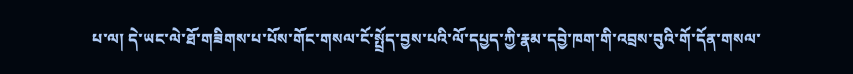པ་ལ། དེ་ཡང་ལེ་ཐོ་གཟིགས་པ་པོས་གོང་གསལ་ངོ་སྤྲོད་བྱས་པའི་ལོ་དཔྱད་ཀྱི་རྣམ་དབྱེ་ཁག་གི་འབྲས་བུའི་གོ་དོན་གསལ་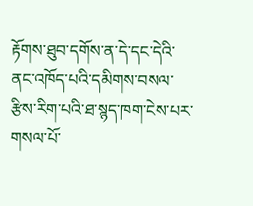རྟོགས་ཐུབ་དགོས་ན་དེ་དང་དེའི་ནང་འཁོད་པའི་དམིགས་བསལ་རྩིས་རིག་པའི་ཐ་སྙད་ཁག་ངེས་པར་གསལ་པོ་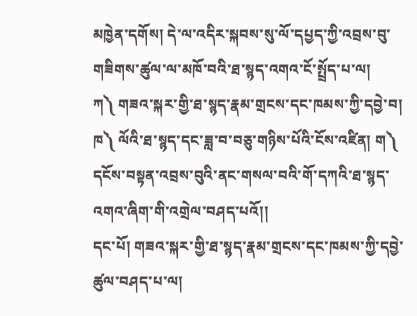མཁྱེན་དགོས། དེ་ལ་འདིར་སྐབས་སུ་ལོ་དཔྱད་ཀྱི་འབྲས་བུ་གཟིགས་ཚུལ་ལ་མཁོ་བའི་ཐ་སྙད་འགའ་ངོ་སྤྲོད་པ་ལ།
ཀ༽ གཟའ་སྐར་གྱི་ཐ་སྙད་རྣམ་གྲངས་དང་ཁམས་ཀྱི་དབྱེ་བ། ཁ༽ ལོའི་ཐ་སྙད་དང་ཟླ་བ་བཅུ་གཉིས་པོའི་ངོས་འཛིན། ག༽ དངོས་བསྟན་འབྲས་བུའི་ནང་གསལ་བའི་གོ་དཀའི་ཐ་སྙད་འགའ་ཞིག་གི་འགྲེལ་བཤད་པའོ།།
དང་པོ། གཟའ་སྐར་གྱི་ཐ་སྙད་རྣམ་གྲངས་དང་ཁམས་ཀྱི་དབྱེ་ཚུལ་བཤད་པ་ལ།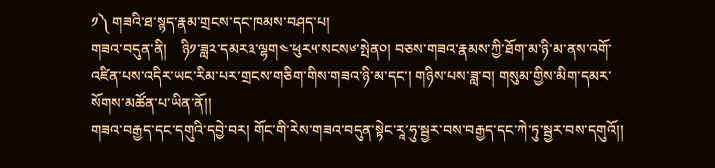༡༽ གཟའི་ཐ་སྙད་རྣམ་གྲངས་དང་ཁམས་བཤད་པ།
གཟའ་བདུན་ནི།    ཉི༡་ཟླ༢་དམར༣་ལྷག༤་ཕུར༥་སངས༦་སྤེན༠། བཅས་གཟའ་རྣམས་ཀྱི་ཐོག་མ་ཉི་མ་ནས་འགོ་འཛིན་པས་འདིར་ཡང་རིམ་པར་གྲངས་གཅིག་གིས་གཟའ་ཉི་མ་དང་། གཉིས་པས་ཟླ་བ། གསུམ་གྱིས་མིག་དམར་སོགས་མཚོན་པ་ཡིན་ནོ།།
གཟའ་བརྒྱད་དང་དགུའི་དབྱེ་བར། གོང་གི་རེས་གཟའ་བདུན་སྟེང་རཱ་ཧུ་སྦྱར་བས་བརྒྱད་དང་ཀེ་ཏུ་སྦྱར་བས་དགུའོ།།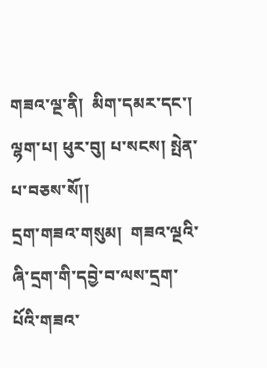གཟའ་ལྔ་ནི།  མིག་དམར་དང་། ལྷག་པ། ཕུར་བུ། པ་སངས། སྤེན་པ་བཅས་སོ།།
དྲག་གཟའ་གསུམ།  གཟའ་ལྔའི་ཞི་དྲག་གི་དབྱེ་བ་ལས་དྲག་པོའི་གཟའ་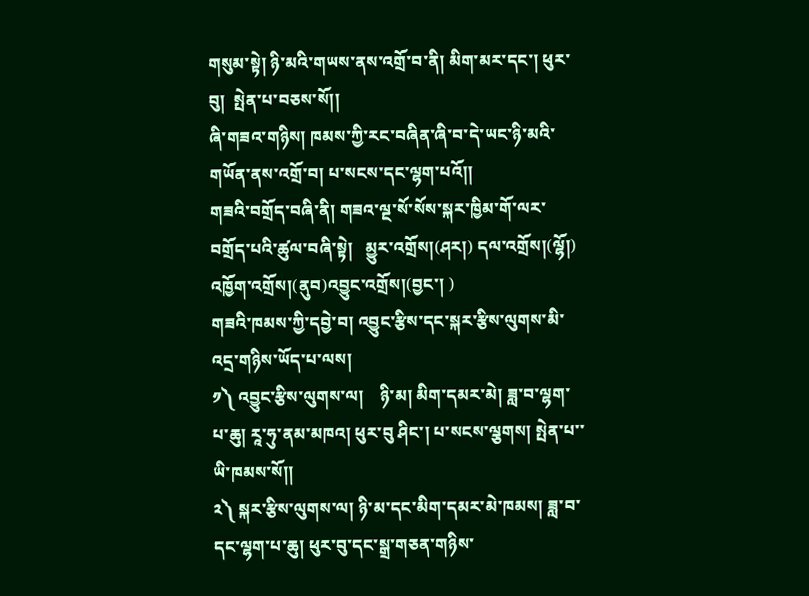གསུམ་སྟེ། ཉི་མའི་གཡས་ནས་འགྲོ་བ་ནི། མིག་མར་དང་། ཕུར་བུ།  སྤེན་པ་བཅས་སོ།།
ཞི་གཟའ་གཉིས། ཁམས་ཀྱི་རང་བཞིན་ཞི་བ་དེ་ཡང་ཉི་མའི་གཡོན་ནས་འགྲོ་བ། པ་སངས་དང་ལྷག་པའོ།།
གཟའི་བགྲོད་བཞི་ནི། གཟའ་ལྔ་སོ་སོས་སྐར་ཁྱིམ་གོ་ལར་བགྲོད་པའི་ཚུལ་བཞི་སྟེ།   མྱུར་འགྲོས།(ཤར།) དལ་འགྲོས།(ལྷོ།) འཁྱོག་འགྲོས།(ནུབ)འབྱུང་འགྲོས།(བྱང་། )
གཟའི་ཁམས་ཀྱི་དབྱེ་བ། འབྱུང་རྩིས་དང་སྐར་རྩིས་ལུགས་མི་འདྲ་གཉིས་ཡོད་པ་ལས།
༡༽ འབྱུང་རྩིས་ལུགས་ལ།    ཉི་མ། མིག་དམར་མེ། ཟླ་བ་ལྷག་པ་ཆུ། རཱ་ཧུ་ནམ་མཁའ། ཕུར་བུ ཤིང་། པ་སངས་ལྕགས། སྤེན་པ་་ཡི་ཁམས་སོ།།
༢༽ སྐར་རྩིས་ལུགས་ལ། ཉི་མ་དང་མིག་དམར་མེ་ཁམས། ཟླ་བ་དང་ལྷག་པ་ཆུ། ཕུར་བུ་དང་སྒྲ་གཅན་གཉིས་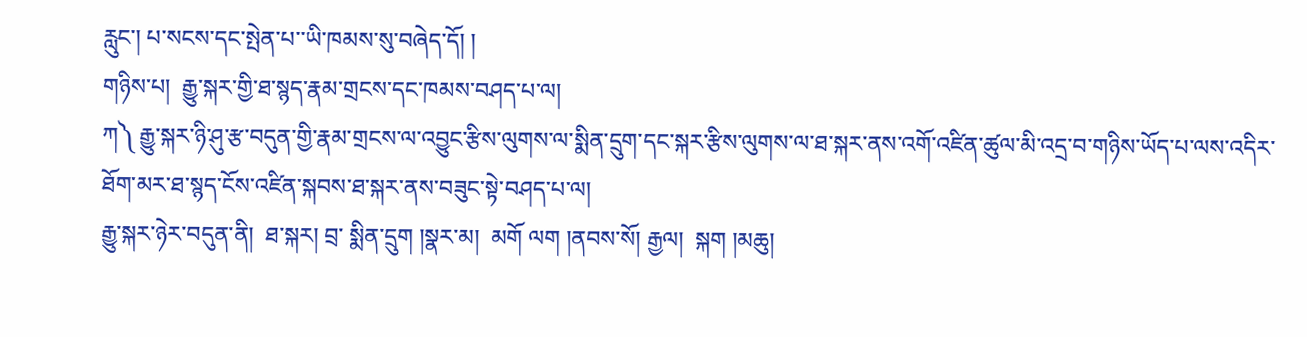རླུང་། པ་སངས་དང་སྤེན་པ་་ཡི་ཁམས་སུ་བཞེད་དོ། །
གཉིས་པ།  རྒྱུ་སྐར་གྱི་ཐ་སྙད་རྣམ་གྲངས་དང་ཁམས་བཤད་པ་ལ།
ཀ༽ རྒྱུ་སྐར་ཉི་ཤུ་རྩ་བདུན་གྱི་རྣམ་གྲངས་ལ་འབྱུང་རྩིས་ལུགས་ལ་སྨིན་དྲུག་དང་སྐར་རྩིས་ལུགས་ལ་ཐ་སྐར་ནས་འགོ་འཛིན་ཚུལ་མི་འདྲ་བ་གཉིས་ཡོད་པ་ལས་འདིར་ཐོག་མར་ཐ་སྙད་ངོས་འཛིན་སྐབས་ཐ་སྐར་ནས་བཟུང་སྟེ་བཤད་པ་ལ།
རྒྱུ་སྐར་ཉེར་བདུན་ནི།  ཐ་སྐར། བྲ་ སྨིན་དྲུག །སྣར་མ།  མགོ ལག །ནབས་སོ། རྒྱལ།  སྐག །མཆུ།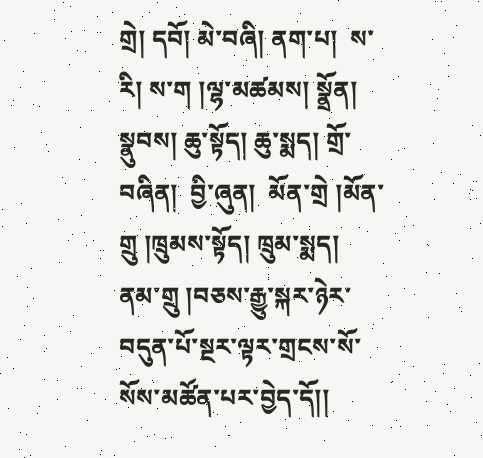གྲེ། དབོ། མེ་བཞི། ནག་པ།  ས་རི། ས་ག །ལྷ་མཚམས། སྣྲོན། སྣུབས། ཆུ་སྟོད། ཆུ་སྨད། གྲོ་བཞིན།  བྱི་ཞུན།  མོན་གྲེ །མོན་གྲུ །ཁྲུམས་སྟོད། ཁྲུམ་སྨད། ནམ་གྲུ །བཅས་རྒྱུ་སྐར་ཉེར་བདུན་པོ་སྔར་ལྟར་གྲངས་སོ་སོས་མཚོན་པར་བྱེད་དོ།།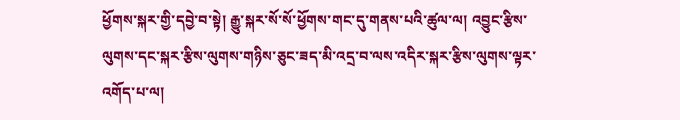ཕྱོགས་སྐར་གྱི་དབྱེ་བ་སྟེ། རྒྱུ་སྐར་སོ་སོ་ཕྱོགས་གང་དུ་གནས་པའི་ཚུལ་ལ། འབྱུང་རྩིས་ལུགས་དང་སྐར་རྩིས་ལུགས་གཉིས་ཅུང་ཟད་མི་འདྲ་བ་ལས་འདིར་སྐར་རྩིས་ལུགས་ལྟར་འགོད་པ་ལ།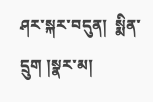ཤར་སྐར་བདུན།  སྨིན་དྲུག །སྣར་མ།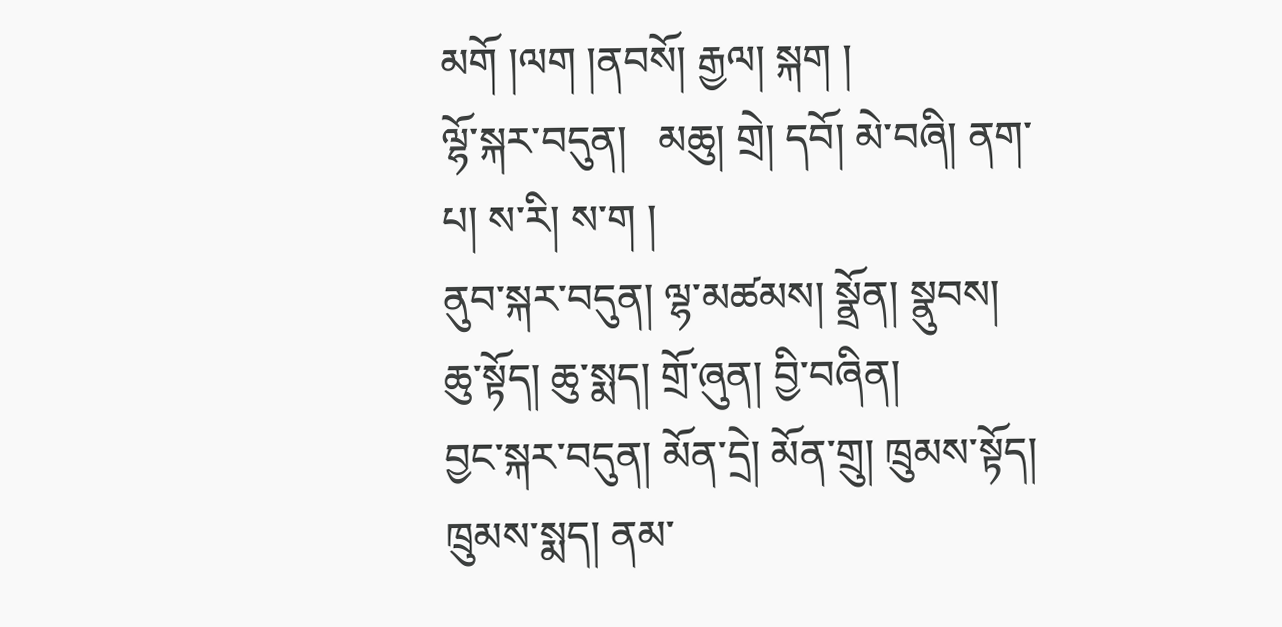མགོ །ལག །ནབསོ། རྒྱལ། སྐག །
ལྷོ་སྐར་བདུན།   མཆུ། གྲེ། དབོ། མེ་བཞི། ནག་པ། ས་རི། ས་ག །
ནུབ་སྐར་བདུན། ལྷ་མཚམས། སྣྲོན། སྣུབས། ཆུ་སྟོད། ཆུ་སྨད། གྲོ་ཞུན། བྱི་བཞིན།
བྱང་སྐར་བདུན། མོན་དྲེ། མོན་གྲུ། ཁྲུམས་སྟོད། ཁྲུམས་སྨད། ནམ་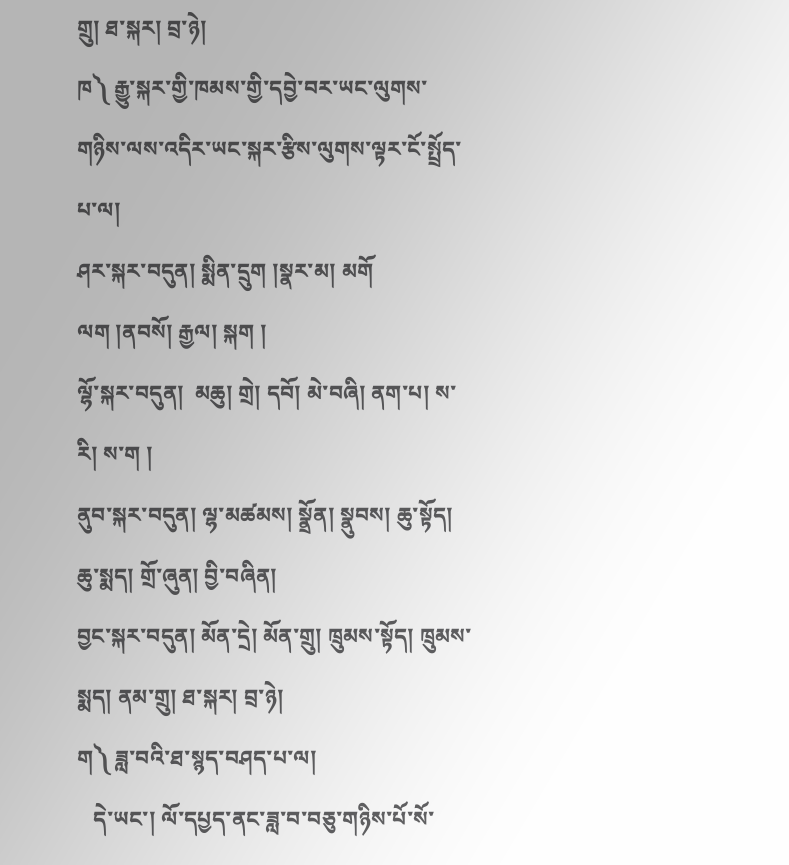གྲུ། ཐ་སྐར། བྲ་ཉེ།
ཁ༽ རྒྱུ་སྐར་གྱི་ཁམས་གྱི་དབྱེ་བར་ཡང་ལུགས་གཉིས་ལས་འདིར་ཡང་སྐར་རྩིས་ལུགས་ལྟར་ངོ་སྤྲོད་པ་ལ།
ཤར་སྐར་བདུན། སྨིན་དྲུག །སྣར་མ། མགོ ལག །ནབསོ། རྒྱལ། སྐག །
ལྷོ་སྐར་བདུན།  མཆུ། གྲེ། དབོ། མེ་བཞི། ནག་པ། ས་རི། ས་ག །
ནུབ་སྐར་བདུན། ལྷ་མཚམས། སྣྲོན། སྣུབས། ཆུ་སྟོད། ཆུ་སྨད། གྲོ་ཞུན། བྱི་བཞིན།
བྱང་སྐར་བདུན། མོན་དྲེ། མོན་གྲུ། ཁྲུམས་སྟོད། ཁྲུམས་སྨད། ནམ་གྲུ། ཐ་སྐར། བྲ་ཉེ།
ག༽ ཟླ་བའི་ཐ་སྙད་བཤད་པ་ལ།
   དེ་ཡང་། ལོ་དཔྱད་ནང་ཟླ་བ་བཅུ་གཉིས་པོ་སོ་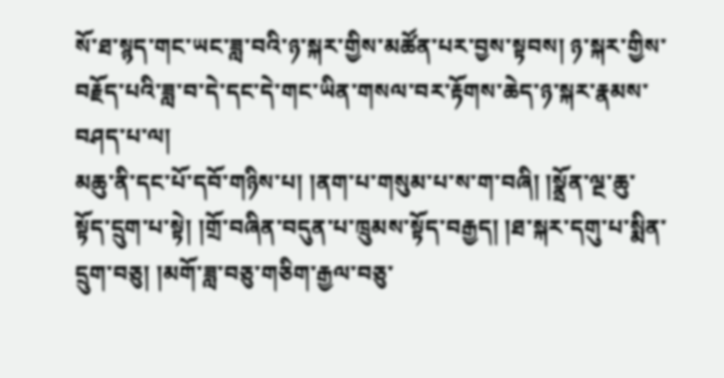སོ་ཐ་སྙད་གང་ཡང་ཟླ་བའི་ཉ་སྐར་གྱིས་མཚོན་པར་བྱས་སྟབས། ཉ་སྐར་གྱིས་བརྗོད་པའི་ཟླ་བ་དེ་དང་དེ་གང་ཡིན་གསལ་བར་རྟོགས་ཆེད་ཉ་སྐར་རྣམས་བཤད་པ་ལ།
མཆུ་ནི་དང་པོ་དབོ་གཉིས་པ། །ནག་པ་གསུམ་པ་ས་ག་བཞི། །སྣྲོན་ལྔ་ཆུ་སྟོད་དྲུག་པ་སྟེ། །གྲོ་བཞིན་བདུན་པ་ཁྲུམས་སྟོད་བརྒྱད། །ཐ་སྐར་དགུ་པ་སྨིན་དྲུག་བཅུ། །མགོ་ཟླ་བཅུ་གཅིག་རྒྱལ་བཅུ་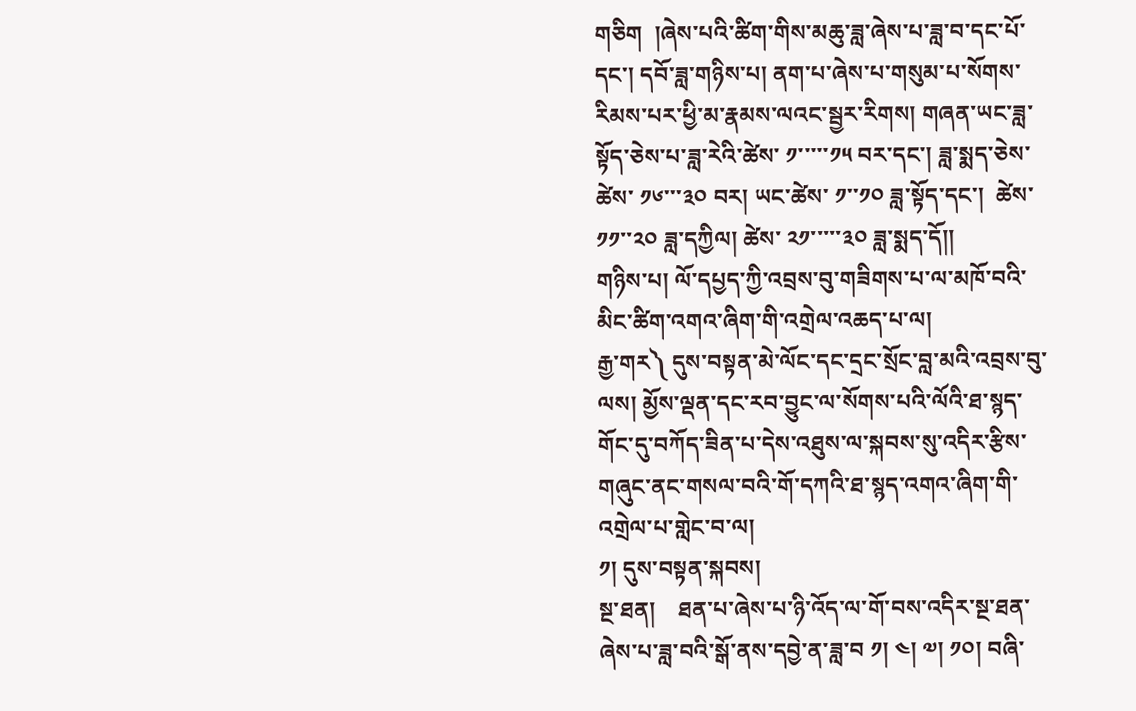གཅིག  །ཞེས་པའི་ཚིག་གིས་མཆུ་ཟླ་ཞེས་པ་ཟླ་བ་དང་པོ་དང་། དབོ་ཟླ་གཉིས་པ། ནག་པ་ཞེས་པ་གསུམ་པ་སོགས་རིམས་པར་ཕྱི་མ་རྣམས་ལའང་སྦྱར་རིགས། གཞན་ཡང་ཟླ་སྟོད་ཅེས་པ་ཟླ་རེའི་ཚེས་ ༡་་་་་༡༥ བར་དང་། ཟླ་སྨད་ཅེས་ཚེས་ ༡༦་་་༣༠ བར། ཡང་ཚེས་ ༡་་༡༠ ཟླ་སྟོད་དང་།  ཚེས་ ༡༡་་༢༠ ཟླ་དཀྱིལ། ཚེས་ ༢༡་་་་་༣༠ ཟླ་སྨད་དོ།།
གཉིས་པ། ལོ་དཔྱད་ཀྱི་འབྲས་བུ་གཟིགས་པ་ལ་མཁོ་བའི་མིང་ཚིག་འགའ་ཞིག་གི་འགྲེལ་འཆད་པ་ལ།
རྒྱ་གར༽ དུས་བསྟན་མེ་ལོང་དང་དྲང་སྲོང་བླ་མའི་འབྲས་བུ་ལས། མྱོས་ལྡན་དང་རབ་བྱུང་ལ་སོགས་པའི་ལོའི་ཐ་སྙད་གོང་དུ་བཀོད་ཟིན་པ་དེས་འཐུས་ལ་སྐབས་སུ་འདིར་རྩིས་གཞུང་ནང་གསལ་བའི་གོ་དཀའི་ཐ་སྙད་འགའ་ཞིག་གི་འགྲེལ་པ་གླེང་བ་ལ།
༡། དུས་བསྟན་སྐབས།
སྔ་ཐན།    ཐན་པ་ཞེས་པ་ཉི་འོད་ལ་གོ་བས་འདིར་སྔ་ཐན་ཞེས་པ་ཟླ་བའི་སྒོ་ནས་དབྱེ་ན་ཟླ་བ ༡། ༤། ༧། ༡༠། བཞི་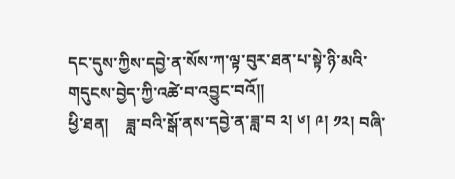དང་དུས་ཀྱིས་དབྱེ་ན་སོས་ཀ་ལྟ་བུར་ཐན་པ་སྟེ་ཉི་མའི་གདུངས་བྱེད་ཀྱི་འཚེ་བ་འབྱུང་བའོ།།
ཕྱི་ཐན།    ཟླ་བའི་སྒོ་ནས་དབྱེ་ན་ཟླ་བ ༢། ༦། ༩། ༡༢། བཞི་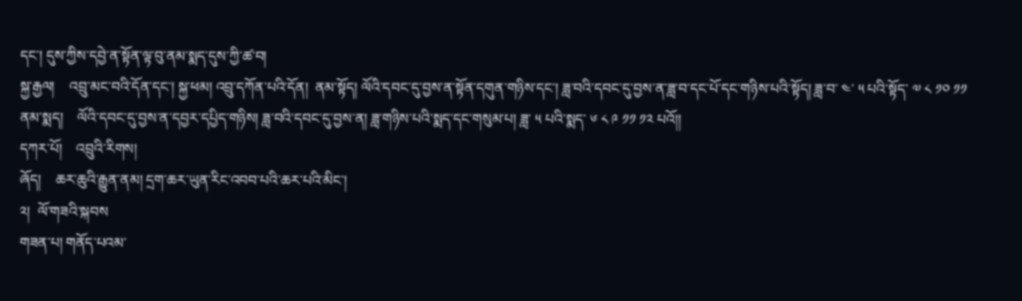དང་། དུས་ཀྱིས་དབྱེ་ན་སྟོན་ལྟ་བུ་ནམ་སྨད་དུས་ཀྱི་ཚ་བ།
སྐྱ་རྒྱལ།    འབྲུ་མང་བའི་དོན་དང་། སྐྱ་ཕམ། འབྲུ་དཀོན་པའི་དོན།  ནམ་སྟོད། ལོའི་དབང་དུ་བྱས་ན་སྟོན་དགུན་གཉིས་དང་། ཟླ་བའི་དབང་དུ་བྱས་ན་ཟླ་བ་དང་པོ་དང་གཉིས་པའི་སྟོད། ཟླ་བ་ ༤་ ༥ པའི་སྟོད་ ༧ ༨ ༡༠ ༡༡
ནམ་སྨད།    ལོའི་དབང་དུ་བྱས་ན་དབྱར་དཔྱིད་གཉིས། ཟླ་བའི་དབང་དུ་བྱས་ན། ཟླ་གཉིས་པའི་སྨད་དང་གསུམ་པ། ཟླ་ ༥ པའི་སྨད་ ༦ ༨ ༩ ༡༡ ༡༢ པའོ།།
དཀར་པོ།    འབྲུའི་རིགས།
ཞོད།    ཆར་ཆུའི་རྒྱུན་ནམ། དྲག་ཆར་ཡུན་རིང་འབབ་པའི་ཆར་པའི་མིང་།
༢།  ལོ་གཟའི་སྐབས
གཟན་པ། གནོད་པའམ་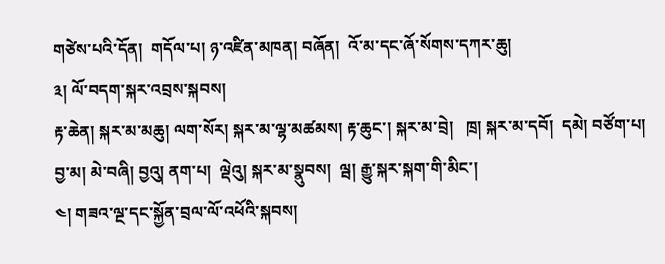གཙེས་པའི་དོན།  གདོལ་པ། ཉ་འཛིན་མཁན། བཞོན།  འོ་མ་དང་ཞོ་སོགས་དཀར་ཆུ།
༣། ལོ་བདག་སྐར་འབྲས་སྐབས།
རྟ་ཆེན། སྐར་མ་མཆུ། ལག་སོར། སྐར་མ་ལྷ་མཚམས། རྟ་ཆུང་། སྐར་མ་བྲེ།   ཁྲ། སྐར་མ་དབོ།  དམེ། བཙོག་པ། བྱ་མ། མེ་བཞི། བྱའུ། ནག་པ།  ལྡེའུ། སྐར་མ་སྣུབས།  ལྦ། རྒྱུ་སྐར་སྐག་གི་མིང་།
༤། གཟའ་ལྔ་དང་སྐྱོན་བྲལ་ལོ་འཕོའི་སྐབས།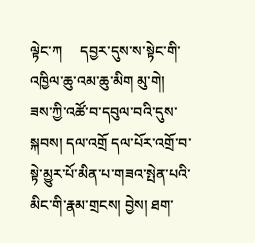ལྟེང་ཀ     དབྱར་དུས་ས་སྟེང་གི་འཁྱིལ་ཆུ་འམ་ཆུ་མིག མུ་གེ།     ཟས་ཀྱི་འཚོ་བ་དབུལ་བའི་དུས་སྐབས། དལ་འགྲོ དལ་པོར་འགྲོ་བ་སྟེ་མྱུར་པོ་མིན་པ་གཟའ་སྤེན་པའི་མིང་གི་རྣམ་གྲངས། བྱེས། ཐག་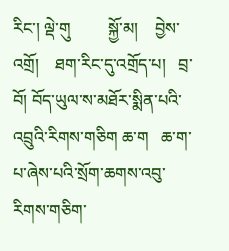རིང་། ལྡེ་གུ         སྐྱོ་མ།    བྱེས་འགྲོ།    ཐག་རིང་དུ་འགྲོད་པ།   བྲ་བོ། བོད་ཡུལ་ས་མཐོར་སྨིན་པའི་འབྲུའི་རིགས་གཅིག ཆ་ག   ཆ་ག་པ་ཞེས་པའི་སྲོག་ཆགས་འབུ་རིགས་གཅིག་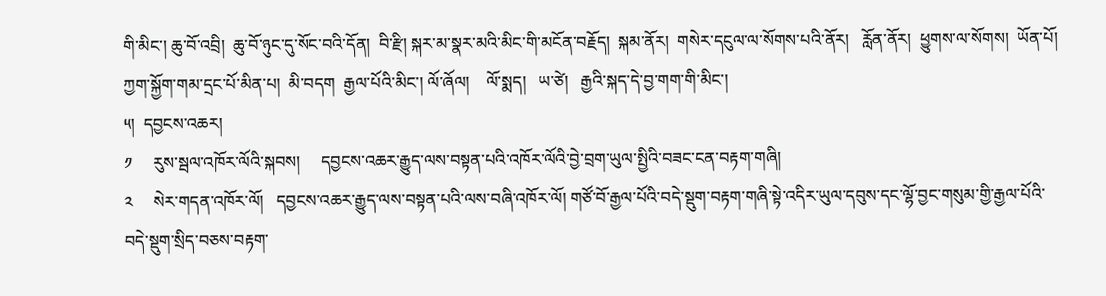གི་མིང་། ཆུ་བོ་འབྲི།  ཆུ་བོ་ཉུང་དུ་སོང་བའི་དོན།  བི་རྫི། སྐར་མ་སྣར་མའི་མིང་གི་མངོན་བརྗོད།  སྐམ་ནོར།  གསེར་དངུལ་ལ་སོགས་པའི་ནོར།   རློན་ནོར།  ཕྱུགས་ལ་སོགས།  ཡོན་པོ།  ཀྱག་སྐྱོག་གམ་དྲང་པོ་མིན་པ།  མི་བདག  རྒྱལ་པོའི་མིང་། ལོ་ཞོལ།    ལོ་སྨད།   ཡ་ཙེ།   རྒྱའི་སྐད་དེ་བྱ་གག་གི་མིང་།
༥།  དབྱངས་འཆར།
༡     རུས་སྦལ་འཁོར་ལོའི་སྐབས།     དབྱངས་འཆར་རྒྱུད་ལས་བསྟན་པའི་འཁོར་ལོའི་བྱེ་བྲག་ཡུལ་སྤྱིའི་བཟང་ངན་བརྟག་གཞི།
༢     སེར་གདན་འཁོར་ལོ།   དབྱངས་འཆར་རྒྱུད་ལས་བསྟན་པའི་ལས་བཞི་འཁོར་ལོ། གཙོ་བོ་རྒྱལ་པོའི་བདེ་སྡུག་བརྟག་གཞི་སྟེ་འདིར་ཡུལ་དབུས་དང་ལྷོ་བྱང་གསུམ་གྱི་རྒྱལ་པོའི་བདེ་སྡུག་སྲིད་བཅས་བརྟག་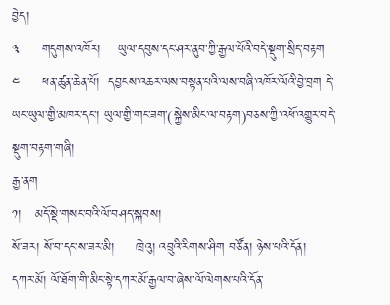བྱེད།
༣     གདུགས་འཁོར།    ཡུལ་དབུས་དང་ཤར་ནུབ་ཀྱི་རྒྱལ་པོའི་བདེ་སྡུག་སྲིད་བརྟག
༤     ཕན་ཚུན་ཆེན་པོ།  དབྱངས་འཆར་ལས་བསྟན་པའི་ལས་བཞི་འཁོར་ལོའི་བྱེ་བྲག དེ་ཡང་ཡུལ་གྱི་མཁར་དང་། ཡུལ་གྱི་གང་ཟག་(སྐྱེས་མིང་ལ་བརྟག)བཅས་ཀྱི་འཕོ་འགྱུར་བདེ་སྡུག་བརྟག་གཞི།
རྒྱ་ནག
༡།   མདོ་སྡེ་གསང་བའི་ལོ་བཤད་སྐབས།
སོ་ཟར། སོ་བ་དང་ས་ཟར་མི།     ཁྲེའུ། འབྲུའི་རིགས་ཤིག བཙོན། ཉེས་པའི་དོན།    དཀར་མོ། ལོ་ཐོག་གི་མིང་སྟེ་དཀར་མོ་རྒྱལ་བ་ཞེས་ལོ་ལེགས་པའི་དོན་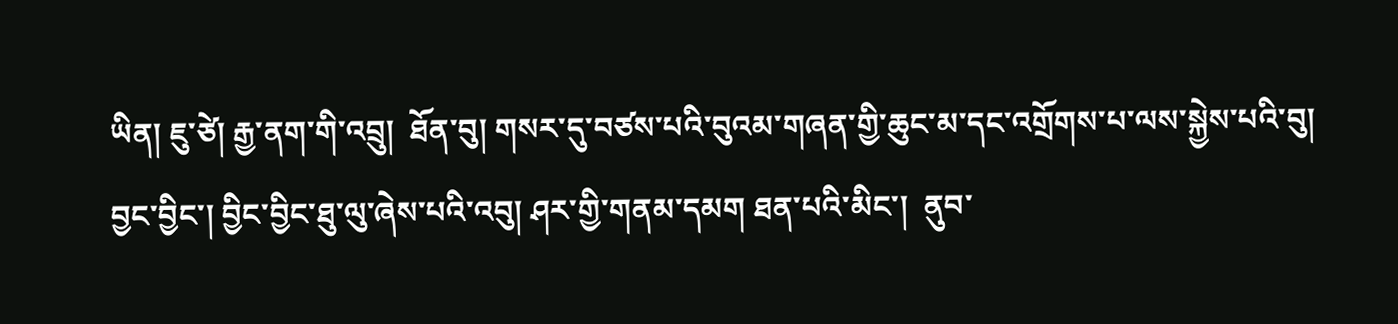ཡིན། ཇུ་ཙེ། རྒྱ་ནག་གི་འབྲུ།  ཐོན་བུ། གསར་དུ་བཙས་པའི་བུའམ་གཞན་གྱི་ཆུང་མ་དང་འགྲོགས་པ་ལས་སྐྱེས་པའི་བུ། བྱང་བྱིང་། བྱིང་བྱིང་ཐུ་ལུ་ཞེས་པའི་འབུ། ཤར་གྱི་གནམ་དམག ཐན་པའི་མིང་།  ནུབ་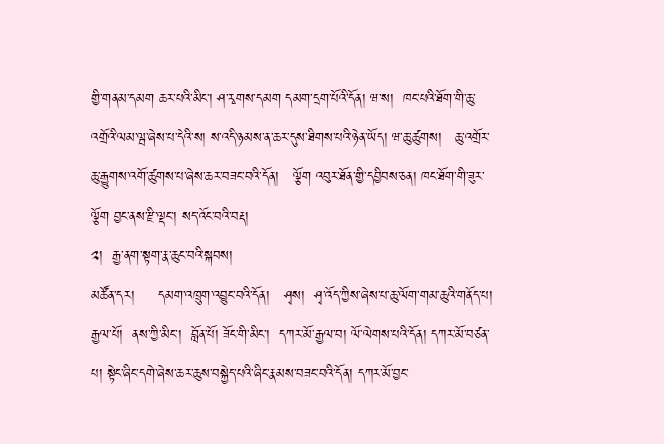གྱི་གནམ་དམག ཆར་པའི་མིང་། ཤ་རྭགས་དམག དམག་དྲག་པོའི་དོན། ཝ་ས།  ཁང་པའི་ཐོག་གི་ཆུ་འགྲོའི་ལམ་ལྦ་ཞེས་པ་དེའི་ས། ས་འདི་ཉམས་ན་ཆར་དུས་ཐིགས་པའི་ཉེན་ཡོད། ཝ་ཆུ་ཚུགས།   ཆུ་འགྲོར་ཆུ་རྒྱུགས་འགོ་ཚུགས་པ་ཞེས་ཆར་བཟང་བའི་དོན།   ལྕོག འབུར་ཐོན་གྱི་དབྱིབས་ཅན། ཁང་ཐོག་གི་ཟུར་ལྕོག བྱང་ནས་རྫི་ལྡང་། སད་འོང་བའི་བརྡ།
༢།  རྒྱ་ནག་སྟག་རྣ་ཆུང་བའི་སྐབས།
མཚོན་དར།     དམག་འཁྲུག་འབྱུང་བའི་དོན།   ཤྭས།  ཤྭ་འོད་ཀྱིས་ཞེས་པ་ཆུ་ལོག་གམ་ཆུའི་གནོད་པ།  རྒྱལ་པོ།  ནས་ཀྱི་མིང་།  བློན་པོ། ཟོང་གི་མིང་།  དཀར་མོ་རྒྱལ་བ། ལོ་ལེགས་པའི་དོན། དཀར་མོ་བཙན་པ། སྟེང་ཞིང་དགེ་ཞེས་ཆར་ཆུས་བསྐྱེད་པའི་ཞིང་རྣམས་བཟང་བའི་དོན། དཀར་མོ་བྱང་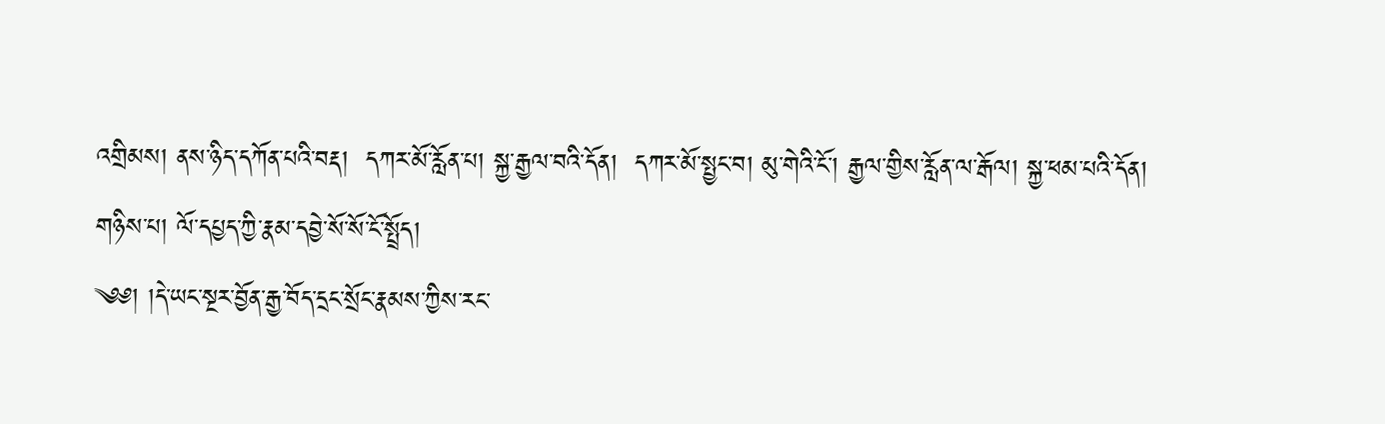འགྲིམས། ནས་ཉིད་དཀོན་པའི་བརྡ།  དཀར་མོ་རློན་པ། སྐྱ་རྒྱལ་བའི་དོན།  དཀར་མོ་སྤྱང་བ། མུ་གེའི་ངོ་། རྒྱལ་གྱིས་རློན་ལ་རྒོལ། སྐྱ་ཕམ་པའི་དོན།
གཉིས་པ། ལོ་དཔྱད་ཀྱི་རྣམ་དབྱེ་སོ་སོ་ངོ་སྤྲོད།
༄༅། །དེ་ཡང་སྔར་བྱོན་རྒྱ་བོད་དྲང་སྲོང་རྣམས་ཀྱིས་རང་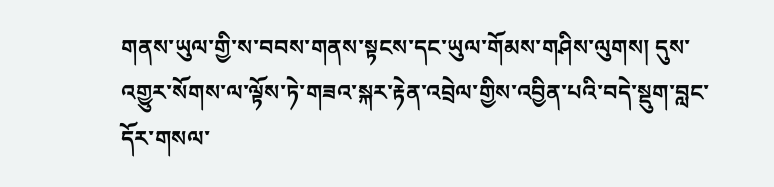གནས་ཡུལ་གྱི་ས་བབས་གནས་སྟངས་དང་ཡུལ་གོམས་གཤིས་ལུགས། དུས་འགྱུར་སོགས་ལ་ལྟོས་ཏེ་གཟའ་སྐར་རྟེན་འབྲེལ་གྱིས་འབྱིན་པའི་བདེ་སྡུག་བླང་དོར་གསལ་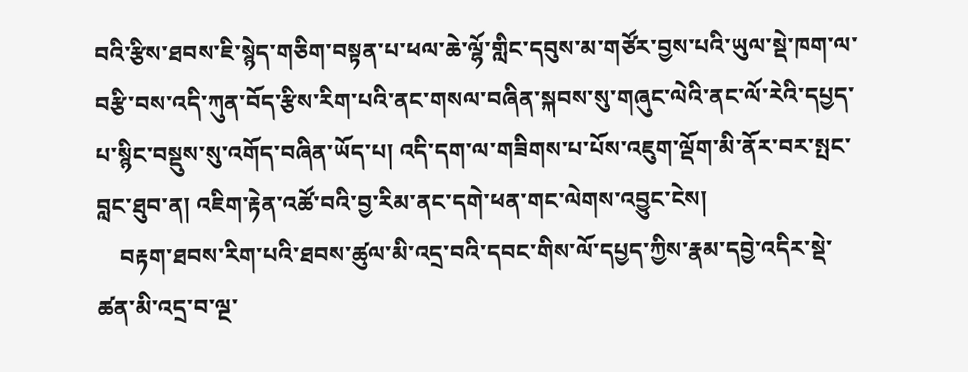བའི་རྩིས་ཐབས་ཇི་སྙེད་གཅིག་བསྟན་པ་ཕལ་ཆེ་ལྷོ་གླིང་དབུས་མ་གཙོར་བྱས་པའི་ཡུལ་སྡེ་ཁག་ལ་བརྩི་བས་འདི་ཀུན་བོད་རྩིས་རིག་པའི་ནང་གསལ་བཞིན་སྐབས་སུ་གཞུང་ལེའི་ནང་ལོ་རེའི་དཔྱད་པ་སྙིང་བསྡུས་སུ་འགོད་བཞིན་ཡོད་པ། འདི་དག་ལ་གཟིགས་པ་པོས་འཇུག་ལྡོག་མི་ནོར་བར་སྤང་བླང་ཐུབ་ན། འཇིག་རྟེན་འཚོ་བའི་བྱ་རིམ་ནང་དགེ་ཕན་གང་ལེགས་འབྱུང་ངེས།
    བརྟག་ཐབས་རིག་པའི་ཐབས་ཚུལ་མི་འདྲ་བའི་དབང་གིས་ལོ་དཔྱད་ཀྱིས་རྣམ་དབྱེ་འདིར་སྡེ་ཚན་མི་འདྲ་བ་ལྔ་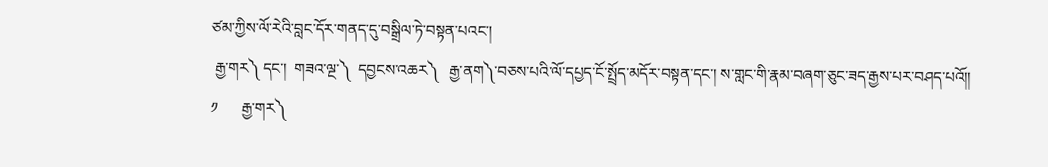ཙམ་ཀྱིས་ལོ་རེའི་བླང་དོར་གནད་དུ་བསྒྲིལ་ཏེ་བསྟན་པའང་།
 རྒྱ་གར༽ དང་།  གཟའ་ལྔ་༽  དབྱངས་འཆར༽   རྒྱ་ནག༽་བཅས་པའི་ལོ་དཔྱད་ངོ་སྤྲོད་མདོར་བསྟན་དང་། ས་གླང་གི་རྣམ་བཞག་ཅུང་ཟད་རྒྱས་པར་བཤད་པའོ།།
༡      རྒྱ་གར༽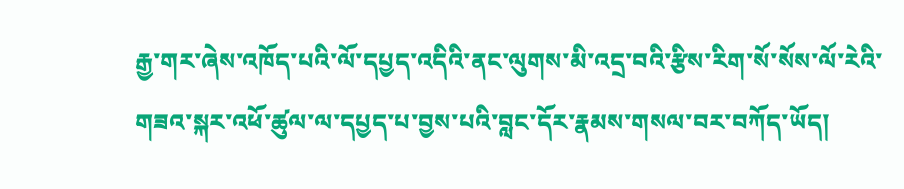རྒྱ་གར་ཞེས་འཁོད་པའི་ལོ་དཔྱད་འདིའི་ནང་ལུགས་མི་འདྲ་བའི་རྩིས་རིག་སོ་སོས་ལོ་རེའི་གཟའ་སྐར་འཕོ་ཚུལ་ལ་དཔྱད་པ་བྱས་པའི་བླང་དོར་རྣམས་གསལ་བར་བཀོད་ཡོད།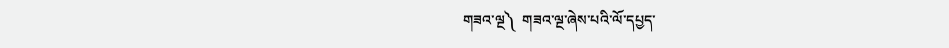གཟའ་ལྔ༽  གཟའ་ལྔ་ཞེས་པའི་ལོ་དཔྱད་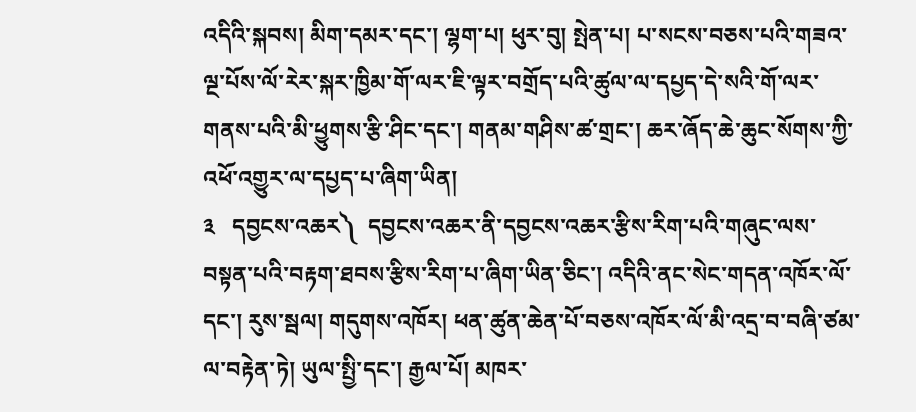འདིའི་སྐབས། མིག་དམར་དང་། ལྷག་པ། ཕུར་བུ། སྤེན་པ། པ་སངས་བཅས་པའི་གཟའ་ལྔ་པོས་ལོ་རེར་སྐར་ཁྱིམ་གོ་ལར་ཇི་ལྟར་བགྲོད་པའི་ཚུལ་ལ་དཔྱད་དེ་སའི་གོ་ལར་གནས་པའི་མི་ཕྱུགས་རྩི་ཤིང་དང་། གནམ་གཤིས་ཚ་གྲང་། ཆར་ཞོད་ཆེ་ཆུང་སོགས་ཀྱི་འཕོ་འགྱུར་ལ་དཔྱད་པ་ཞིག་ཡིན།
༣   དབྱངས་འཆར༽  དབྱངས་འཆར་ནི་དབྱངས་འཆར་རྩིས་རིག་པའི་གཞུང་ལས་བསྟན་པའི་བརྟག་ཐབས་རྩིས་རིག་པ་ཞིག་ཡིན་ཅིང་། འདིའི་ནང་སེང་གདན་འཁོར་ལོ་དང་། རུས་སྦལ། གདུགས་འཁོར། ཕན་ཚུན་ཆེན་པོ་བཅས་འཁོར་ལོ་མི་འདྲ་བ་བཞི་ཙམ་ལ་བརྟེན་ཏེ། ཡུལ་སྤྱི་དང་། རྒྱལ་པོ། མཁར་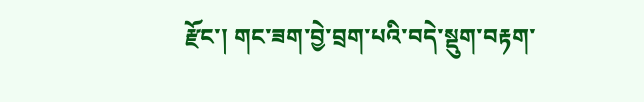རྫོང་། གང་ཟག་བྱེ་བྲག་པའི་བདེ་སྡུག་བརྟག་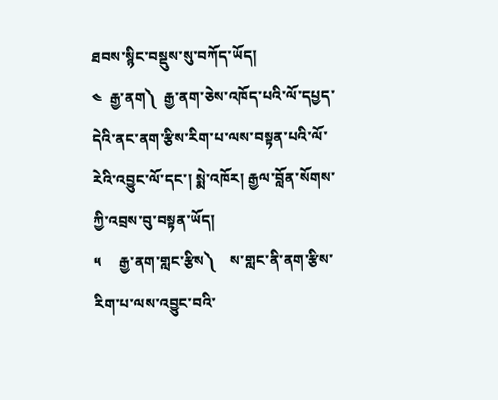ཐབས་སྙིང་བསྡུས་སུ་བཀོད་ཡོད།
༤  རྒྱ་ནག༽  རྒྱ་ནག་ཅེས་འཁོད་པའི་ལོ་དཔྱད་དེའི་ནང་ནག་རྩིས་རིག་པ་ལས་བསྟན་པའི་ལོ་རེའི་འབྱུང་ལོ་དང་། སྨེ་འཁོར། རྒྱལ་བློན་སོགས་ཀྱི་འབྲས་བུ་བསྟན་ཡོད།
༥     རྒྱ་ནག་གླང་རྩིས༽    ས་གླང་ནི་ནག་རྩིས་རིག་པ་ལས་འབྱུང་བའི་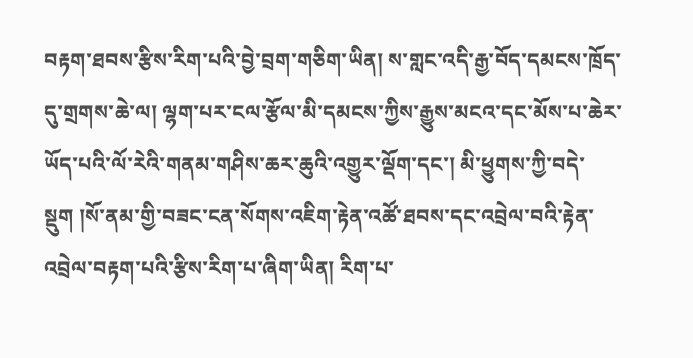བརྟག་ཐབས་རྩིས་རིག་པའི་བྱེ་བྲག་གཅིག་ཡིན། ས་གླང་འདི་རྒྱ་བོད་དམངས་ཁྲོད་དུ་གྲགས་ཆེ་ལ། ལྷག་པར་ངལ་རྩོལ་མི་དམངས་ཀྱིས་རྒྱུས་མངའ་དང་མོས་པ་ཆེར་ཡོད་པའི་ལོ་རེའི་གནམ་གཤིས་ཆར་ཆུའི་འགྱུར་ལྡོག་དང་། མི་ཕྱུགས་ཀྱི་བདེ་སྡུག །སོ་ནམ་གྱི་བཟང་ངན་སོགས་འཇིག་རྟེན་འཚོ་ཐབས་དང་འབྲེལ་བའི་རྟེན་འབྲེལ་བརྟག་པའི་རྩིས་རིག་པ་ཞིག་ཡིན། རིག་པ་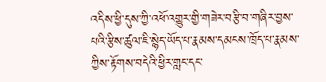འདིས་ཕྱི་དུས་ཀྱི་འཕོ་འགྱུར་གྱི་གཟེར་བརྩི་བ་གཞིར་བྱས་པའི་རྩིས་ཚུལ་ཇི་སྙེད་ཡོད་པ་རྣམས་དམངས་ཁྲོད་པ་རྣམས་ཀྱིས་རྟོགས་བདེའི་ཕྱིར་གླང་དང་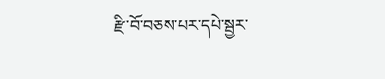རྫི་བོ་བཅས་པར་དཔེ་སྦྱར་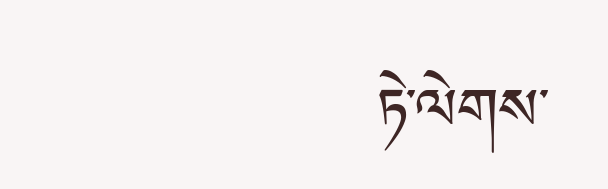ཏེ་ལེགས་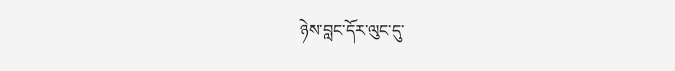ཉེས་བླང་དོར་ལུང་དུ་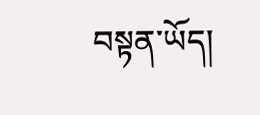བསྟན་ཡོད།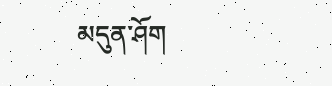མདུན་ཤོག